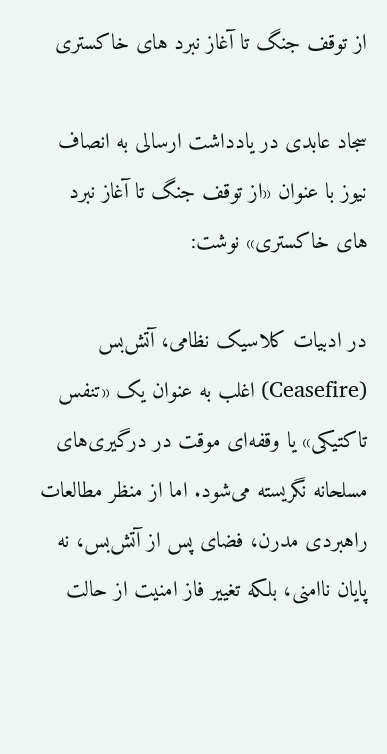از توقف جنگ تا آغاز نبرد های خاکستری

سجاد عابدی در یادداشت ارسالی به انصاف نیوز با عنوان «از توقف جنگ تا آغاز نبرد های خاکستری» نوشت:

در ادبیات کلاسیک نظامی، آتش‌بس (Ceasefire) اغلب به عنوان یک «تنفس تاکتیکی» یا وقفه‌ای موقت در درگیری‌های مسلحانه نگریسته می‌شود. اما از منظر مطالعات راهبردی مدرن، فضای پس از آتش‌بس، نه پایان ناامنی، بلکه تغییر فاز امنیت از حالت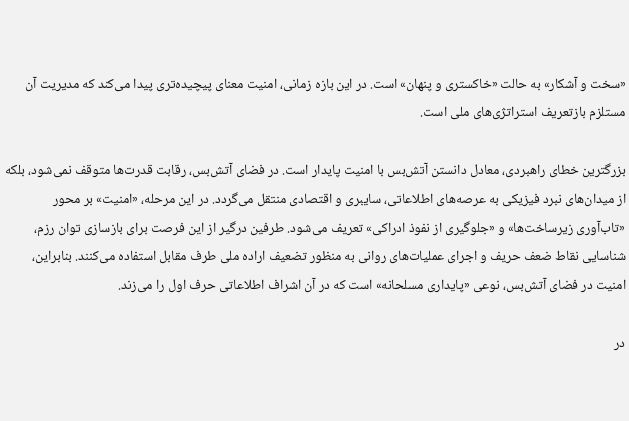«سخت و آشکار» به حالت «خاکستری و پنهان» است. در این بازه زمانی، امنیت معنای پیچیده‌تری پیدا می‌کند که مدیریت آن مستلزم بازتعریف استراتژی‌های ملی است.

بزرگترین خطای راهبردی، معادل دانستن آتش‌بس با امنیت پایدار است. در فضای آتش‌بس، رقابت قدرت‌ها متوقف نمی‌شود، بلکه از میدان‌های نبرد فیزیکی به عرصه‌های اطلاعاتی، سایبری و اقتصادی منتقل می‌گردد. در این مرحله، «امنیت» بر محور «تاب‌آوری زیرساخت‌ها» و «جلوگیری از نفوذ ادراکی» تعریف می‌شود. طرفین درگیر از این فرصت برای بازسازی توان رزم، شناسایی نقاط ضعف حریف و اجرای عملیات‌های روانی به منظور تضعیف اراده ملی طرف مقابل استفاده می‌کنند. بنابراین، امنیت در فضای آتش‌بس، نوعی «پایداری مسلحانه» است که در آن اشراف اطلاعاتی حرف اول را می‌زند.

در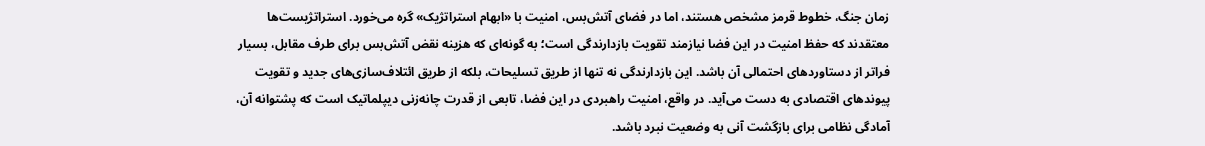زمان جنگ، خطوط قرمز مشخص هستند، اما در فضای آتش‌بس، امنیت با «ابهام استراتژیک» گره می‌خورد. استراتژیست‌ها معتقدند که حفظ امنیت در این فضا نیازمند تقویت بازدارندگی است؛ به گونه‌ای که هزینه نقض آتش‌بس برای طرف مقابل، بسیار فراتر از دستاوردهای احتمالی آن باشد. این بازدارندگی نه تنها از طریق تسلیحات، بلکه از طریق ائتلاف‌سازی‌های جدید و تقویت پیوندهای اقتصادی به دست می‌آید. در واقع، امنیت راهبردی در این فضا، تابعی از قدرت چانه‌زنی دیپلماتیک است که پشتوانه آن، آمادگی نظامی برای بازگشت آنی به وضعیت نبرد باشد.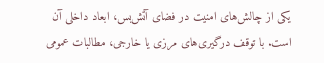یکی از چالش‌های امنیت در فضای آتش‌بس، ابعاد داخلی آن است. با توقف درگیری‌های مرزی یا خارجی، مطالبات عمومی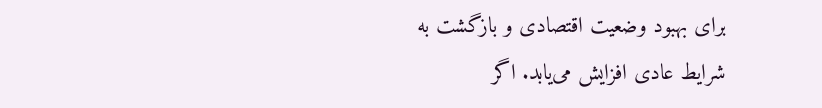برای بهبود وضعیت اقتصادی و بازگشت به شرایط عادی افزایش می‌یابد. اگر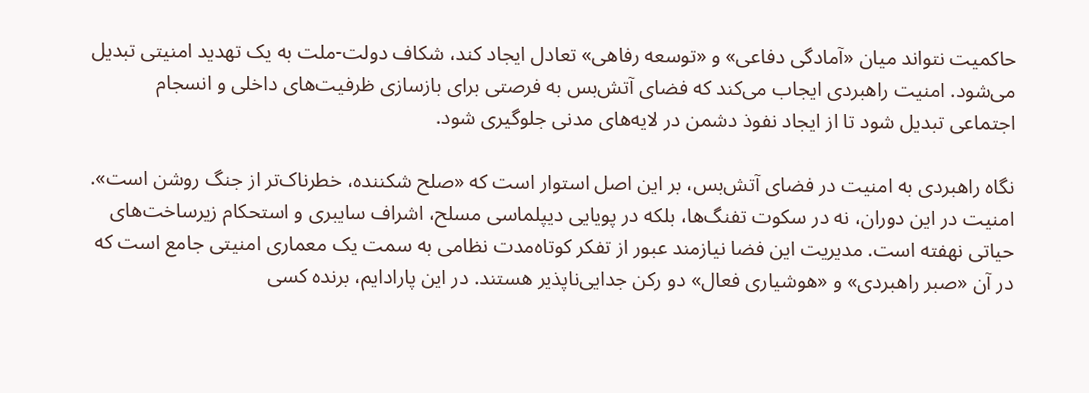حاکمیت نتواند میان «آمادگی دفاعی» و «توسعه رفاهی» تعادل ایجاد کند، شکاف دولت-ملت به یک تهدید امنیتی تبدیل می‌شود. امنیت راهبردی ایجاب می‌کند که فضای آتش‌بس به فرصتی برای بازسازی ظرفیت‌های داخلی و انسجام اجتماعی تبدیل شود تا از ایجاد نفوذ دشمن در لایه‌های مدنی جلوگیری شود.

نگاه راهبردی به امنیت در فضای آتش‌بس، بر این اصل استوار است که «صلح شکننده، خطرناک‌تر از جنگ روشن است». امنیت در این دوران، نه در سکوت تفنگ‌ها، بلکه در پویایی دیپلماسی مسلح، اشراف سایبری و استحکام زیرساخت‌های حیاتی نهفته است. مدیریت این فضا نیازمند عبور از تفکر کوتاه‌مدت نظامی به سمت یک معماری امنیتی جامع است که در آن «صبر راهبردی» و «هوشیاری فعال» دو رکن جدایی‌ناپذیر هستند. در این پارادایم، برنده کسی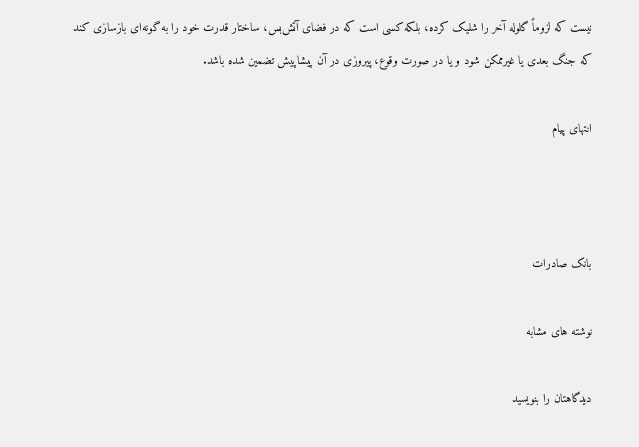نیست که لزوماً گلوله آخر را شلیک کرده، بلکه کسی است که در فضای آتش‌بس، ساختار قدرت خود را به گونه‌ای بازسازی کند که جنگ بعدی یا غیرممکن شود و یا در صورت وقوع، پیروزی در آن پیشاپیش تضمین شده باشد.

انتهای پیام



بانک صادرات

نوشته های مشابه

دیدگاهتان را بنویسید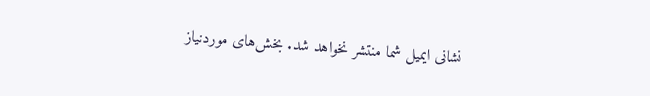نشانی ایمیل شما منتشر نخواهد شد. بخش‌های موردنیاز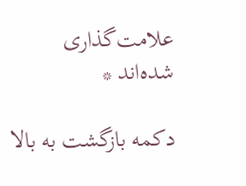علامت‌گذاری شده‌اند *

دکمه بازگشت به بالا